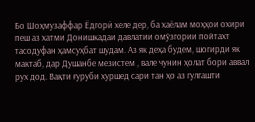Бо Шоҳмузаффар Ёдгорӣ хеле дер, ба хаёлам моҳҳои охири пеш аз хатми Донишкадаи давлатии омўзгории пойтахт тасодуфан ҳамсуҳбат шудам. Аз як деҳа будем, шогирди як мактаб, дар Душанбе мезистем , вале чунин ҳолат бори аввал рух дод. Вақти ғуруби хуршед сари тан ҳо аз гулгашти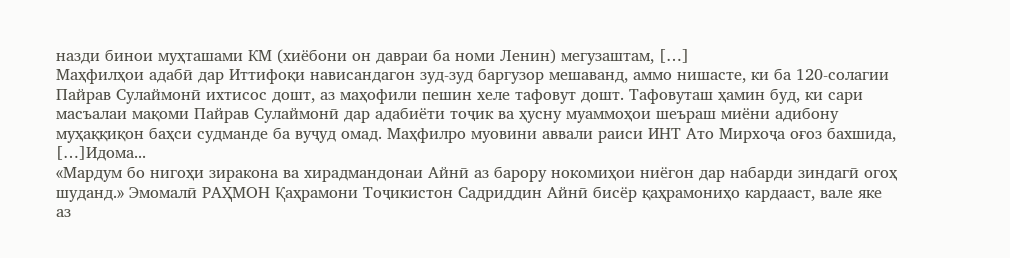назди бинои муҳташами КМ (хиёбони он давраи ба номи Ленин) мегузаштам, […]
Маҳфилҳои адабӣ дар Иттифоқи нависандагон зуд-зуд баргузор мешаванд, аммо нишасте, ки ба 120-солагии Пайрав Сулаймонӣ ихтисос дошт, аз маҳофили пешин хеле тафовут дошт. Тафовуташ ҳамин буд, ки сари масъалаи мақоми Пайрав Сулаймонӣ дар адабиёти тоҷик ва ҳусну муаммоҳои шеъраш миёни адибону муҳаққиқон баҳси судманде ба вуҷуд омад. Маҳфилро муовини аввали раиси ИНТ Ато Мирхоҷа оғоз бахшида, […]Идома...
«Мардум бо нигоҳи зиракона ва хирадмандонаи Айнӣ аз барору нокомиҳои ниёгон дар набарди зиндагӣ огоҳ шуданд.» Эмомалӣ РАҲМОН Қаҳрамони Тоҷикистон Садриддин Айнӣ бисёр қаҳрамониҳо кардааст, вале яке аз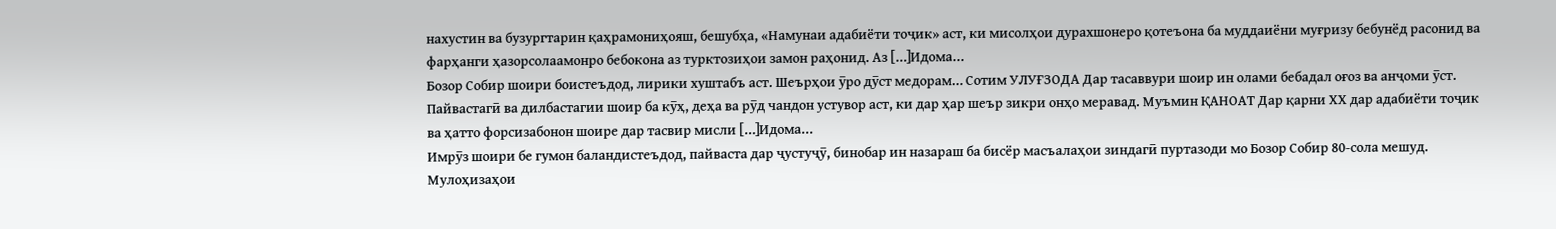нахустин ва бузургтарин қаҳрамониҳояш, бешубҳа, «Намунаи адабиёти тоҷик» аст, ки мисолҳои дурахшонеро қотеъона ба муддаиёни муғризу бебунёд расонид ва фарҳанги ҳазорсолаамонро бебокона аз турктозиҳои замон раҳонид. Аз […]Идома...
Бозор Собир шоири боистеъдод, лирики хуштабъ аст. Шеърҳои ӯро дӯст медорам… Сотим УЛУҒЗОДА Дар тасаввури шоир ин олами бебадал оғоз ва анҷоми ӯст. Пайвастагӣ ва дилбастагии шоир ба кӯҳ, деҳа ва рӯд чандон устувор аст, ки дар ҳар шеър зикри онҳо меравад. Муъмин ҚАНОАТ Дар қарни ХХ дар адабиёти тоҷик ва ҳатто форсизабонон шоире дар тасвир мисли […]Идома...
Имрӯз шоири бе гумон баландистеъдод, пайваста дар ҷустуҷӯ, бинобар ин назараш ба бисёр масъалаҳои зиндагӣ пуртазоди мо Бозор Собир 80-сола мешуд. Мулоҳизаҳои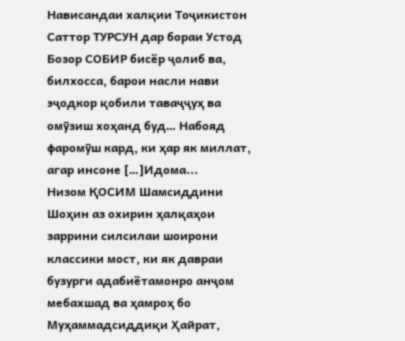Нависандаи халқии Тоҷикистон Саттор ТУРСУН дар бораи Устод Бозор СОБИР бисёр ҷолиб ва, билхосса, барои насли нави эҷодкор қобили таваҷҷуҳ ва омӯзиш хоҳанд буд… Набояд фаромӯш кард, ки ҳар як миллат, агар инсоне […]Идома...
Низом ҚОСИМ Шамсиддини Шоҳин аз охирин ҳалқаҳои заррини силсилаи шоирони классики мост, ки як давраи бузурги адабиётамонро анҷом мебахшад ва ҳамроҳ бо Муҳаммадсиддиқи Ҳайрат,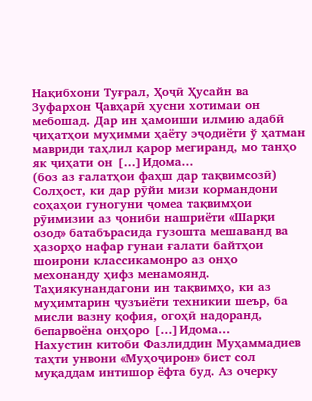Нақибхони Туғрал, Ҳоҷӣ Ҳусайн ва Зуфархон Ҷавҳарӣ ҳусни хотимаи он мебошад. Дар ин ҳамоиши илмию адабӣ ҷиҳатҳои муҳимми ҳаёту эҷодиёти ў ҳатман мавриди таҳлил қарор мегиранд, мо танҳо як ҷиҳати он […]Идома...
(боз аз ғалатҳои фаҳш дар тақвимсозӣ) Солҳост, ки дар рӯйи мизи кормандони соҳаҳои гуногуни ҷомеа тақвимҳои рӯимизии аз ҷониби нашриёти «Шарқи озод» батабърасида гузошта мешаванд ва ҳазорҳо нафар гунаи ғалати байтҳои шоирони классикамонро аз онҳо мехонанду ҳифз менамоянд. Таҳиякунандагони ин тақвимҳо, ки аз муҳимтарин ҷузъиёти техникии шеър, ба мисли вазну қофия, огоҳӣ надоранд, бепарвоёна онҳоро […]Идома...
Нахустин китоби Фазлиддин Муҳаммадиев таҳти унвони «Муҳоҷирон» бист сол муқаддам интишор ёфта буд. Аз очерку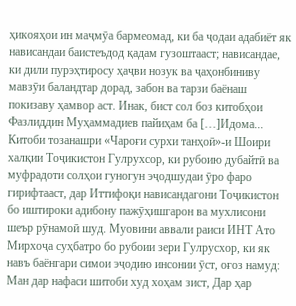ҳикояҳои ин маҷмӯа бармеомад, ки ба ҷодаи адабиёт як нависандаи баистеъдод қадам гузоштааст; нависандае, ки дили пурэҳтиросу ҳаҷви нозук ва ҷаҳонбиниву мавзӯи баландтар дорад, забон ва тарзи баёнаш покизаву ҳамвор аст. Инак, бист сол боз китобҳои Фазлиддин Муҳаммадиев пайиҳам ба […]Идома...
Китоби тозанашри «Чароғи сурхи танҳоӣ»-и Шоири халқии Тоҷикистон Гулрухсор, ки рубоию дубайтӣ ва муфрадоти солҳои гуногун эҷодшудаи ӯро фаро гирифтааст, дар Иттифоқи нависандагони Тоҷикистон бо иштироки адибону пажӯҳишгарон ва мухлисони шеър рӯнамоӣ шуд. Муовини аввали раиси ИНТ Ато Мирхоҷа суҳбатро бо рубоии зери Гулрусхор, ки як навъ баёнгари симои эҷодию инсонии ӯст, оғоз намуд: Ман дар нафаси шитоби худ хоҳам зист, Дар ҳар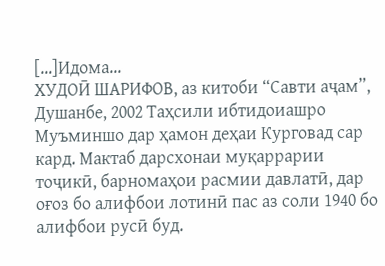[…]Идома...
ХУДОӢ ШАРИФОВ, аз китоби “Савти аҷам”, Душанбе, 2002 Таҳсили ибтидоиашро Муъминшо дар ҳамон деҳаи Курговад сар кард. Мактаб дарсхонаи муқаррарии тоҷикӣ, барномаҳои расмии давлатӣ, дар оғоз бо алифбои лотинӣ пас аз соли 1940 бо алифбои русӣ буд.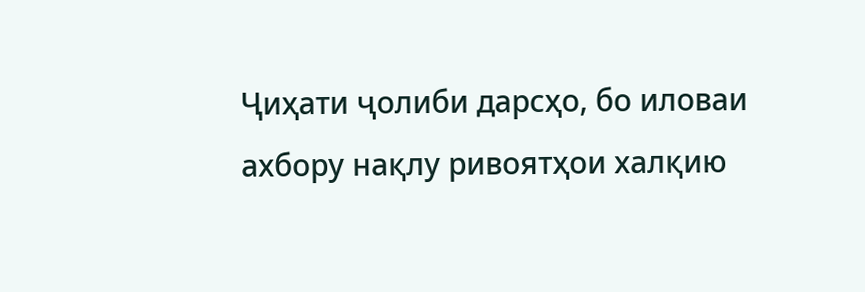Ҷиҳати ҷолиби дарсҳо, бо иловаи ахбору нақлу ривоятҳои халқию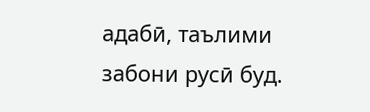адабӣ, таълими забони русӣ буд.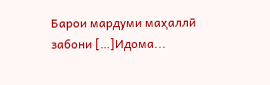Барои мардуми маҳаллӣ забони […]Идома...